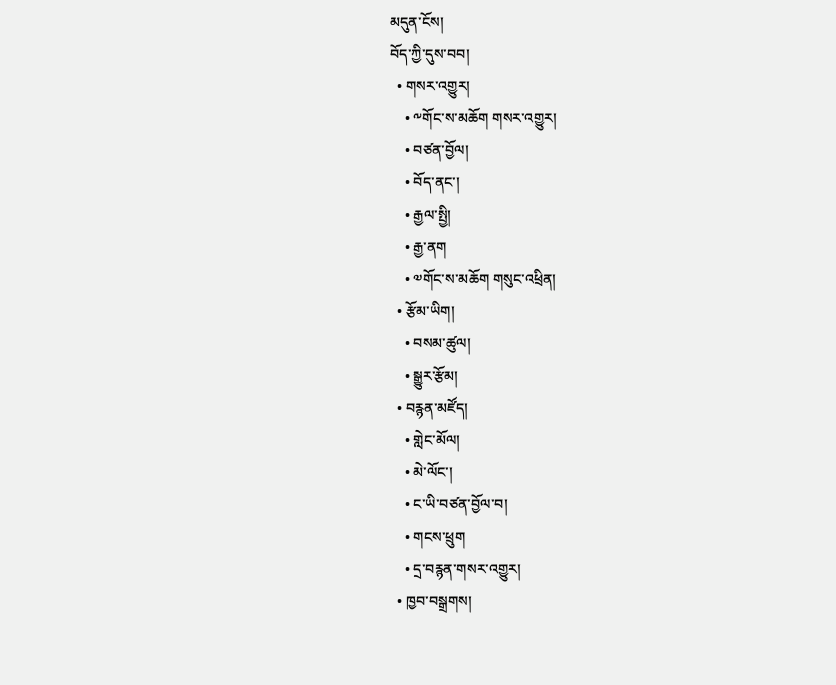མདུན་ངོས།
བོད་ཀྱི་དུས་བབ།
  • གསར་འགྱུར།
    • ༸གོང་ས་མཆོག གསར་འགྱུར།
    • བཙན་བྱོལ།
    • བོད་ནང་།
    • རྒྱལ་སྤྱི།
    • རྒྱ་ནག
    • ༧གོང་ས་མཆོག གསུང་འཕྲིན།
  • རྩོམ་ཡིག།
    • བསམ་ཚུལ།
    • སྒྱུར་རྩོམ།
  • བརྙན་མཛོད།
    • གླེང་མོལ།
    • མེ་ལོང་།
    • ང་ཡི་བཙན་བྱོལ་བ།
    • གངས་ཕྲུག
    • དྲ་བརྙན་གསར་འགྱུར།
  • ཁྱབ་བསྒྲགས།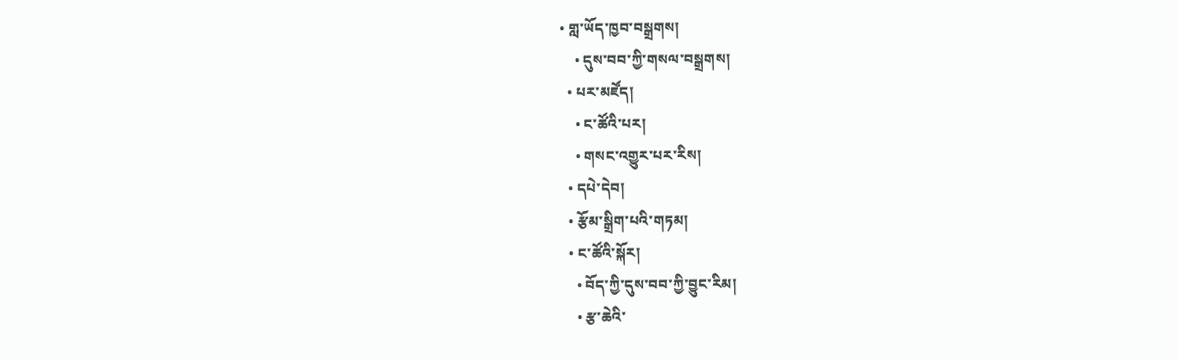• གླ་ཡོད་ཁྱབ་བསྒྲགས།
    • དུས་བབ་ཀྱི་གསལ་བསྒྲགས།
  • པར་མཛོད།
    • ང་ཚོའི་པར།
    • གསང་འགྱུར་པར་རིས།
  • དཔེ་དེབ།
  • རྩོམ་སྒྲིག་པའི་གཏམ།
  • ང་ཚོའི་སྐོར།
    • བོད་ཀྱི་དུས་བབ་ཀྱི་བྱུང་རིམ།
    • རྩ་ཆེའི་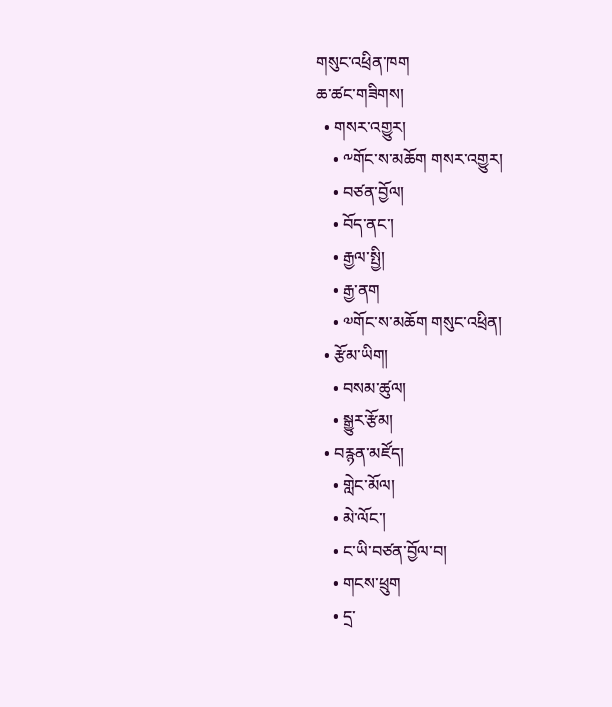གསུང་འཕྲིན་ཁག
ཆ་ཚང་གཟིགས།
  • གསར་འགྱུར།
    • ༸གོང་ས་མཆོག གསར་འགྱུར།
    • བཙན་བྱོལ།
    • བོད་ནང་།
    • རྒྱལ་སྤྱི།
    • རྒྱ་ནག
    • ༧གོང་ས་མཆོག གསུང་འཕྲིན།
  • རྩོམ་ཡིག།
    • བསམ་ཚུལ།
    • སྒྱུར་རྩོམ།
  • བརྙན་མཛོད།
    • གླེང་མོལ།
    • མེ་ལོང་།
    • ང་ཡི་བཙན་བྱོལ་བ།
    • གངས་ཕྲུག
    • དྲ་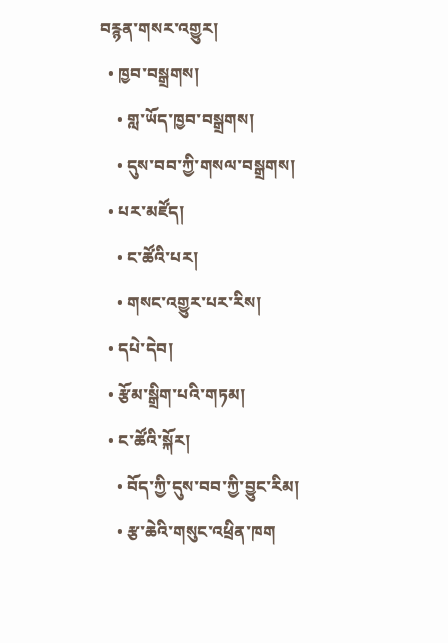བརྙན་གསར་འགྱུར།
  • ཁྱབ་བསྒྲགས།
    • གླ་ཡོད་ཁྱབ་བསྒྲགས།
    • དུས་བབ་ཀྱི་གསལ་བསྒྲགས།
  • པར་མཛོད།
    • ང་ཚོའི་པར།
    • གསང་འགྱུར་པར་རིས།
  • དཔེ་དེབ།
  • རྩོམ་སྒྲིག་པའི་གཏམ།
  • ང་ཚོའི་སྐོར།
    • བོད་ཀྱི་དུས་བབ་ཀྱི་བྱུང་རིམ།
    • རྩ་ཆེའི་གསུང་འཕྲིན་ཁག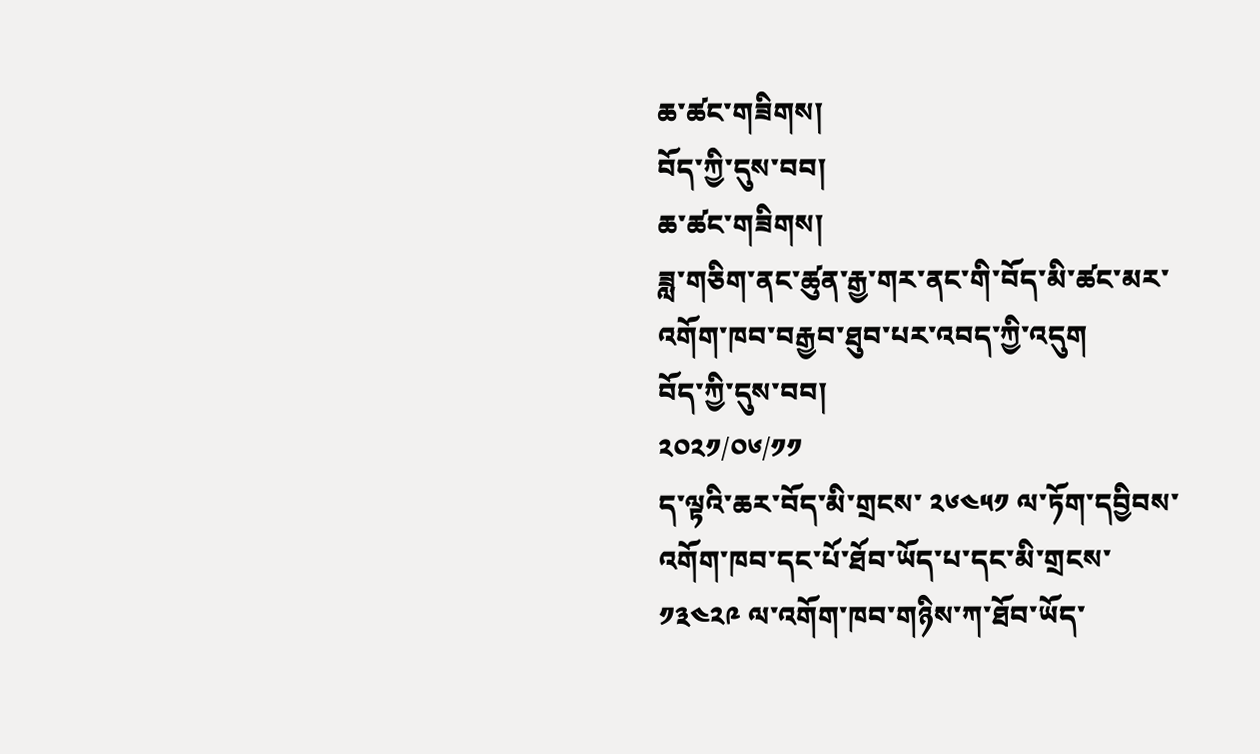ཆ་ཚང་གཟིགས།
བོད་ཀྱི་དུས་བབ།
ཆ་ཚང་གཟིགས།
ཟླ་གཅིག་ནང་ཚུན་རྒྱ་གར་ནང་གི་བོད་མི་ཚང་མར་འགོག་ཁབ་བརྒྱབ་ཐུབ་པར་འབད་ཀྱི་འདུག
བོད་ཀྱི་དུས་བབ།
༢༠༢༡/༠༦/༡༡
ད་ལྟའི་ཆར་བོད་མི་གྲངས་ ༢༦༤༥༡ ལ་ཏོག་དབྱིབས་འགོག་ཁབ་དང་པོ་ཐོབ་ཡོད་པ་དང་མི་གྲངས་ ༡༣༤༢༩ ལ་འགོག་ཁབ་གཉིས་ཀ་ཐོབ་ཡོད་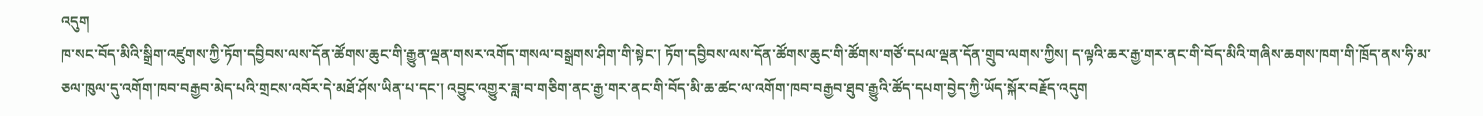འདུག
ཁ་སང་བོད་མིའི་སྒྲིག་འཛུགས་ཀྱི་ཏོག་དབྱིབས་ལས་དོན་ཚོགས་ཆུང་གི་རྒྱུན་ལྡན་གསར་འགོད་གསལ་བསྒྲགས་ཤིག་གི་སྟེང་། ཏོག་དབྱིབས་ལས་དོན་ཚོགས་ཆུང་གི་ཚོགས་གཙོ་དཔལ་ལྡན་དོན་གྲུབ་ལགས་ཀྱིས། ད་ལྟའི་ཆར་རྒྱ་གར་ནང་གི་བོད་མིའི་གཞིས་ཆགས་ཁག་གི་ཁྲོད་ནས་ཧི་མ་ཅལ་ཁུལ་དུ་འགོག་ཁབ་བརྒྱབ་མེད་པའི་གྲངས་འབོར་དེ་མཐོ་ཤོས་ཡིན་པ་དང་། འབྱུང་འགྱུར་ཟླ་བ་གཅིག་ནང་རྒྱ་གར་ནང་གི་བོད་མི་ཆ་ཚང་ལ་འགོག་ཁབ་བརྒྱབ་ཐུབ་རྒྱུའི་ཚོད་དཔག་བྱེད་ཀྱི་ཡོད་སྐོར་བརྗོད་འདུག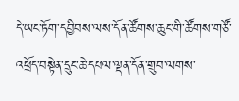དེ་ཡང་ཏོག་དབྱིབས་ལས་དོན་ཚོགས་ཆུང་གི་ཚོགས་གཙོ་འཕྲོད་བསྟེན་དྲུང་ཆེ་དཔལ་ལྡན་དོན་གྲུབ་ལགས་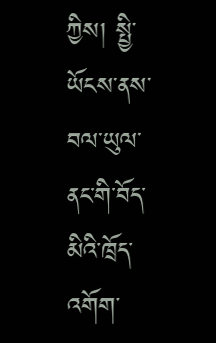ཀྱིས། སྤྱི་ཡོངས་ནས་བལ་ཡུལ་ནང་གི་བོད་མིའི་ཁྲོད་འགོག་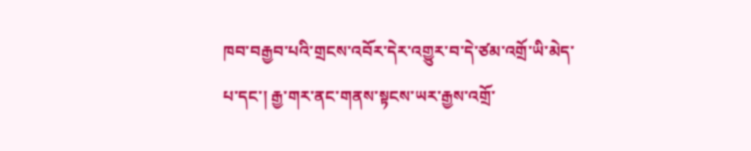ཁབ་བརྒྱབ་པའི་གྲངས་འབོར་དེར་འགྱུར་བ་དེ་ཙམ་འགྲོ་ཡི་མེད་པ་དང་། རྒྱ་གར་ནང་གནས་སྟངས་ཡར་རྒྱས་འགྲོ་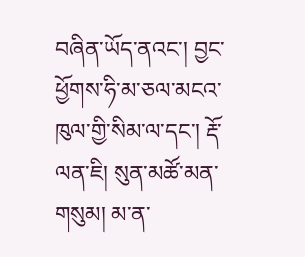བཞིན་ཡོད་ནའང་། བྱང་ཕྱོགས་ཧི་མ་ཅལ་མངའ་ཁུལ་གྱི་སིམ་ལ་དང་། རྡོ་ལན་ཇི། སུན་མཚོ་མན་གསུམ། མ་ན་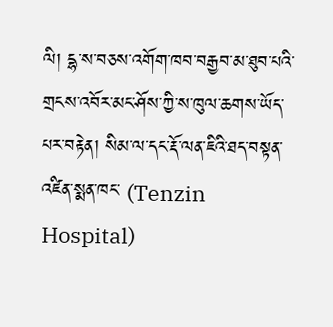ལི། དྷ་ས་བཅས་འགོག་ཁབ་བརྒྱབ་མ་ཐུབ་པའི་གྲངས་འབོར་མང་ཤོས་ཀྱི་ས་ཁུལ་ཆགས་ཡོད་པར་བརྟེན། སིམ་ལ་དང་རྡོ་ལན་ཇིའི་ཐད་བསྟན་འཛིན་སྨན་ཁང་ (Tenzin Hospital)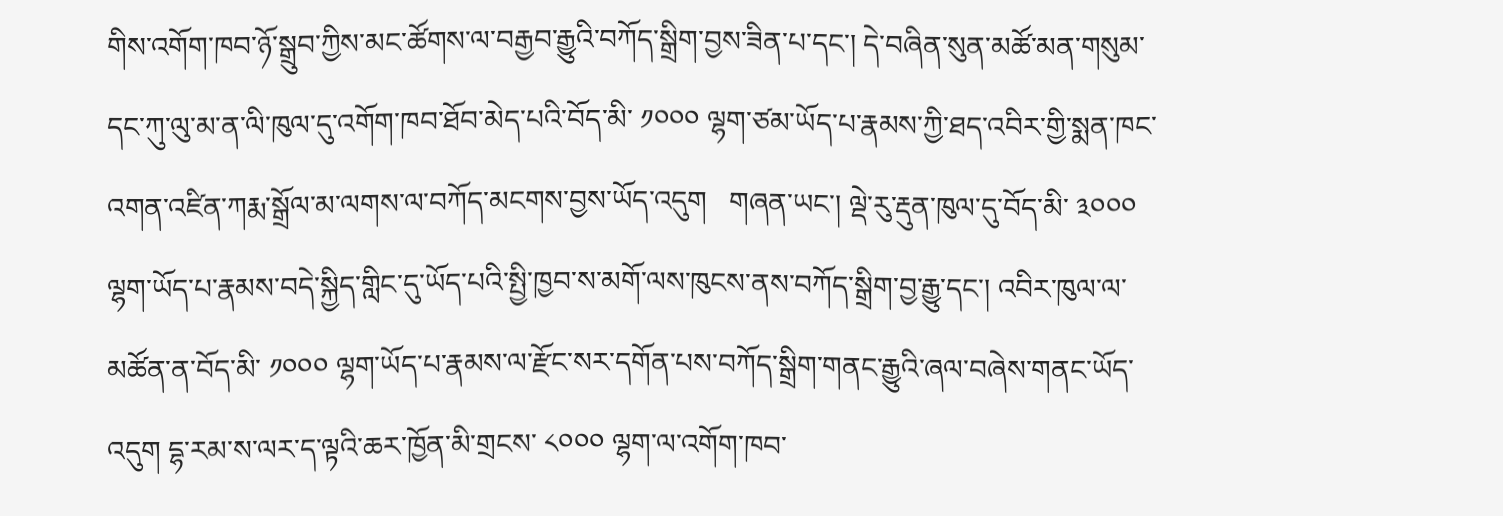གིས་འགོག་ཁབ་ཉོ་སྒྲུབ་ཀྱིས་མང་ཚོགས་ལ་བརྒྱབ་རྒྱུའི་བཀོད་སྒྲིག་བྱས་ཟིན་པ་དང་། དེ་བཞིན་སུན་མཚོ་མན་གསུམ་དང་ཀུ་ལུ་མ་ན་ལི་ཁུལ་དུ་འགོག་ཁབ་ཐོབ་མེད་པའི་བོད་མི་ ༡༠༠༠ ལྷག་ཙམ་ཡོད་པ་རྣམས་ཀྱི་ཐད་འབིར་གྱི་སྨན་ཁང་འགན་འཛིན་ཀརྨ་སྒྲོལ་མ་ལགས་ལ་བཀོད་མངགས་བྱས་ཡོད་འདུག   གཞན་ཡང་། ལྡེ་རུ་རྡུན་ཁུལ་དུ་བོད་མི་ ༣༠༠༠ ལྷག་ཡོད་པ་རྣམས་བདེ་སྐྱིད་གླིང་དུ་ཡོད་པའི་སྤྱི་ཁྱབ་ས་མགོ་ལས་ཁུངས་ནས་བཀོད་སྒྲིག་བྱ་རྒྱུ་དང་། འབིར་ཁུལ་ལ་མཚོན་ན་བོད་མི་ ༡༠༠༠ ལྷག་ཡོད་པ་རྣམས་ལ་རྫོང་སར་དགོན་པས་བཀོད་སྒྲིག་གནང་རྒྱུའི་ཞལ་བཞེས་གནང་ཡོད་འདུག དྷ་རམ་ས་ལར་ད་ལྟའི་ཆར་ཁྱོན་མི་གྲངས་ ༨༠༠༠ ལྷག་ལ་འགོག་ཁབ་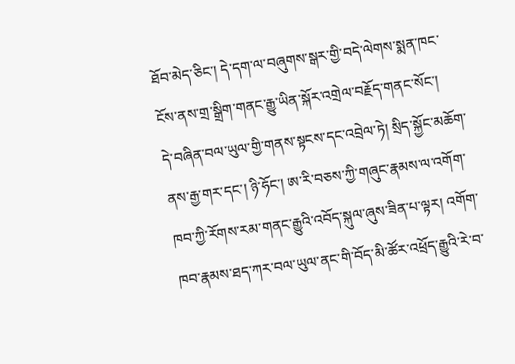ཐོབ་མེད་ཅིང་། དེ་དག་ལ་བཞུགས་སྒར་གྱི་བདེ་ལེགས་སྨན་ཁང་ངོས་ནས་གྲ་སྒྲིག་གནང་རྒྱུ་ཡིན་སྐོར་འགྲེལ་བརྗོད་གནང་སོང་།
དེ་བཞིན་བལ་ཡུལ་གྱི་གནས་སྟངས་དང་འབྲེལ་ཏེ། སྲིད་སྐྱོང་མཆོག་ནས་རྒྱ་གར་དང་། ཉི་ཧོང་། ཨ་རི་བཅས་ཀྱི་གཞུང་རྣམས་ལ་འགོག་ཁབ་ཀྱི་རོགས་རམ་གནང་རྒྱུའི་འབོད་སྐུལ་ཞུས་ཟིན་པ་ལྟར། འགོག་ཁབ་རྣམས་ཐད་ཀར་བལ་ཡུལ་ནང་གི་བོད་མི་ཚོར་འཕྲོད་རྒྱུའི་རེ་བ་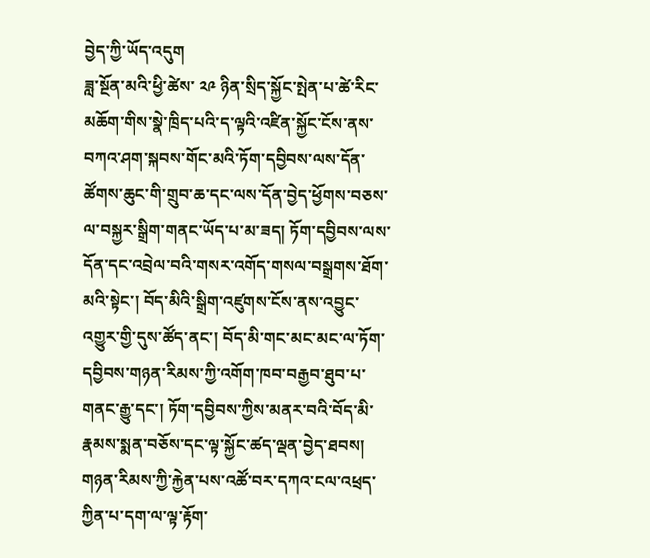བྱེད་ཀྱི་ཡོད་འདུག
ཟླ་སྔོན་མའི་ཕྱི་ཚེས་ ༢༩ ཉིན་སྲིད་སྐྱོང་སྤེན་པ་ཚེ་རིང་མཆོག་གིས་སྣེ་ཁྲིད་པའི་ད་ལྟའི་འཛིན་སྐྱོང་ངོས་ནས་བཀའ་ཤག་སྐབས་གོང་མའི་ཏོག་དབྱིབས་ལས་དོན་ཚོགས་ཆུང་གི་གྲུབ་ཆ་དང་ལས་དོན་བྱེད་ཕྱོགས་བཅས་ལ་བསྐྱར་སྒྲིག་གནང་ཡོད་པ་མ་ཟད། ཏོག་དབྱིབས་ལས་དོན་དང་འབྲེལ་བའི་གསར་འགོད་གསལ་བསྒྲགས་ཐོག་མའི་སྟེང་། བོད་མིའི་སྒྲིག་འཛུགས་ངོས་ནས་འབྱུང་འགྱུར་གྱི་དུས་ཚོད་ནང་། བོད་མི་གང་མང་མང་ལ་ཏོག་དབྱིབས་གཉན་རིམས་ཀྱི་འགོག་ཁབ་བརྒྱབ་ཐུབ་པ་གནང་རྒྱུ་དང་། ཏོག་དབྱིབས་ཀྱིས་མནར་བའི་བོད་མི་རྣམས་སྨན་བཅོས་དང་ལྟ་སྐྱོང་ཚད་ལྡན་བྱེད་ཐབས། གཉན་རིམས་ཀྱི་རྐྱེན་པས་འཚོ་བར་དཀའ་ངལ་འཕྲད་ཀྱིན་པ་དག་ལ་ལྟ་རྟོག་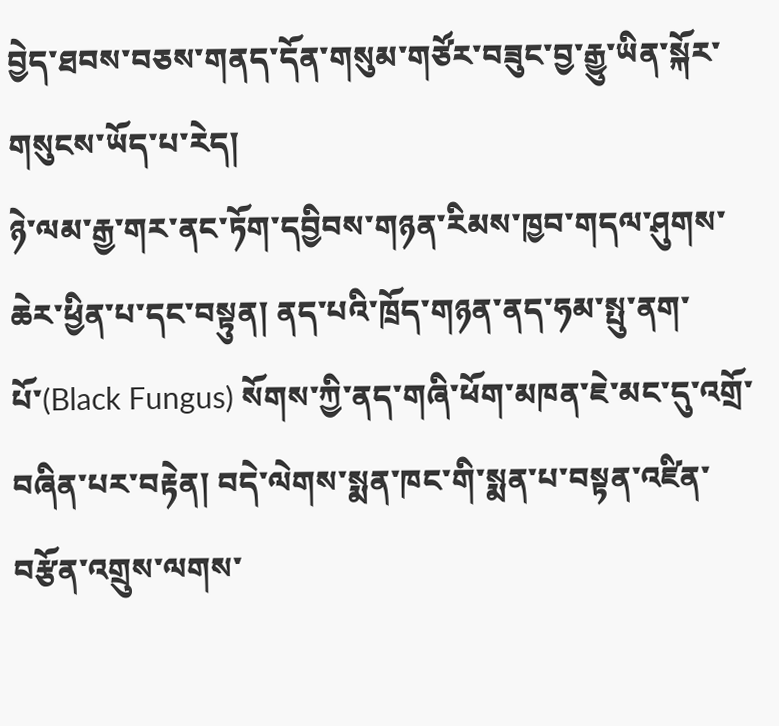བྱེད་ཐབས་བཅས་གནད་དོན་གསུམ་གཙོར་བཟུང་བྱ་རྒྱུ་ཡིན་སྐོར་གསུངས་ཡོད་པ་རེད།
ཉེ་ལམ་རྒྱ་གར་ནང་ཏོག་དབྱིབས་གཉན་རིམས་ཁྱབ་གདལ་ཤུགས་ཆེར་ཕྱིན་པ་དང་བསྟུན། ནད་པའི་ཁྲོད་གཉན་ནད་ཧམ་སྤུ་ནག་པོ་(Black Fungus) སོགས་ཀྱི་ནད་གཞི་ཕོག་མཁན་ཇེ་མང་དུ་འགྲོ་བཞིན་པར་བརྟེན། བདེ་ལེགས་སྨན་ཁང་གི་སྨན་པ་བསྟན་འཛིན་བརྩོན་འགྲུས་ལགས་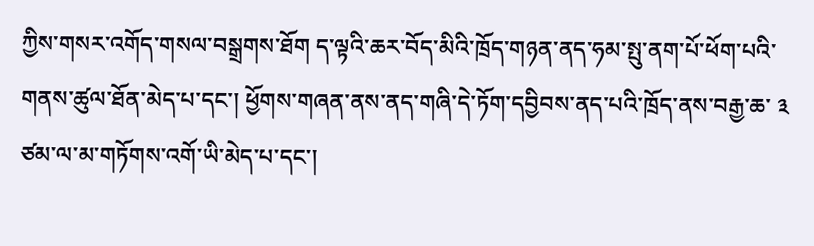ཀྱིས་གསར་འགོད་གསལ་བསྒྲགས་ཐོག ད་ལྟའི་ཆར་བོད་མིའི་ཁྲོད་གཉན་ནད་ཧམ་སྤུ་ནག་པོ་ཕོག་པའི་གནས་ཚུལ་ཐོན་མེད་པ་དང་། ཕྱོགས་གཞན་ནས་ནད་གཞི་དེ་ཏོག་དབྱིབས་ནད་པའི་ཁྲོད་ནས་བརྒྱ་ཆ་ ༣ ཙམ་ལ་མ་གཏོགས་འགོ་ཡི་མེད་པ་དང་།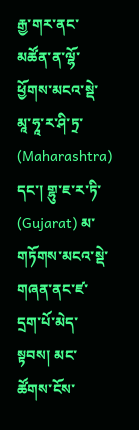རྒྱ་གར་ནང་མཚོན་ན་ལྷོ་ཕྱོགས་མངའ་སྡེ་མཱ་ཧཱ་ར་ཤི་ཏྲ་ (Maharashtra) དང་། གྷུ་ཇ་ར་ཏི་ (Gujarat) མ་གཏོགས་མངའ་སྡེ་གཞན་ནང་ཛ་དྲག་པོ་མེད་སྟབས། མང་ཚོགས་ངོས་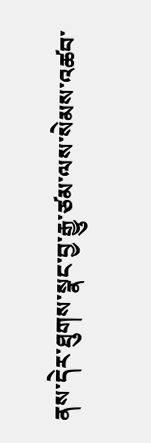ནས་དེར་ཐུགས་སྣང་བྱ་རྒྱུ་ཙམ་ལས་སེམས་འཚབ་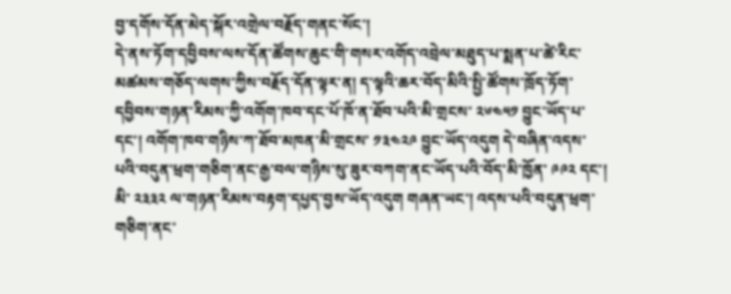བྱ་དགོས་དོན་མེད་སྐོར་འགྲེལ་བརྗོད་གནང་སོང་།
དེ་ནས་ཏོག་དབྱིབས་ལས་དོན་ཚོགས་ཆུང་གི་གསར་འགོད་འབྲེལ་མཐུད་པ་སྨན་པ་ཚེ་རིང་མཚམས་གཅོད་ལགས་ཀྱིས་བརྗོད་དོན་ལྟར་ན། ད་ལྟའི་ཆར་བོད་མིའི་སྤྱི་ཚོགས་ཁྲོད་ཏོག་དབྱིབས་གཉན་རིམས་ཀྱི་འགོག་ཁབ་དང་པོ་ཁོ་ན་ཐོབ་པའི་མི་གྲངས་ ༢༦༤༥༡ བྱུང་ཡོད་པ་དང་། འགོག་ཁབ་གཉིས་ཀ་ཐོབ་མཁན་མི་གྲངས་ ༡༣༤༢༩ བྱུང་ཡོད་འདུག དེ་བཞིན་འདས་པའི་བདུན་ཕྲག་གཅིག་ནང་རྒྱ་བལ་གཉིས་སུ་ཟུར་བཀག་ནང་ཡོད་པའི་བོད་མི་ཁྱོན་ ༩༩༢ དང་། མི་ ༢༣༣༢ ལ་གཉན་རིམས་བརྟག་དཔྱད་བྱས་ཡོད་འདུག གཞན་ཡང་། འདས་པའི་བདུན་ཕྲག་གཅིག་ནང་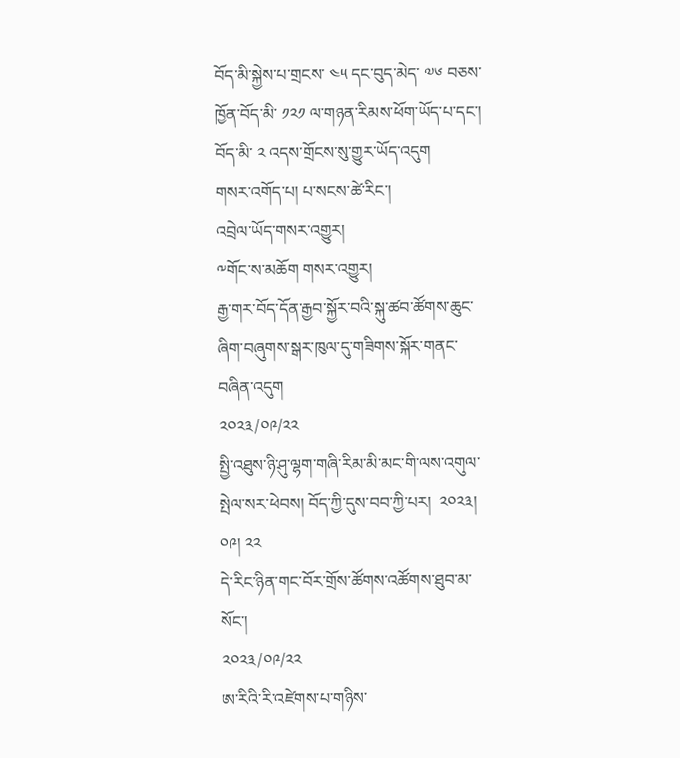བོད་མི་སྐྱེས་པ་གྲངས་ ༤༥ དང་བུད་མེད་ ༧༦ བཅས་ཁྱོན་བོད་མི་ ༡༢༡ ལ་གཉན་རིམས་ཕོག་ཡོད་པ་དང་། བོད་མི་ ༢ འདས་གྲོངས་སུ་གྱུར་ཡོད་འདུག
གསར་འགོད་པ། པ་སངས་ཚེ་རིང་།
འབྲེལ་ཡོད་གསར་འགྱུར།
༸གོང་ས་མཆོག གསར་འགྱུར།
རྒྱ་གར་བོད་དོན་རྒྱབ་སྐྱོར་བའི་སྐུ་ཚབ་ཚོགས་ཆུང་ཞིག་བཞུགས་སྒར་ཁུལ་དུ་གཟིགས་སྐོར་གནང་བཞིན་འདུག
༢༠༢༣/༠༩/༢༢
སྤྱི་འཐུས་ཉི་ཤུ་ལྷག་གཞི་རིམ་མི་མང་གི་ལས་འགུལ་སྤེལ་སར་ཕེབས། བོད་ཀྱི་དུས་བབ་ཀྱི་པར།  ༢༠༢༣། ༠༩། ༢༢
དེ་རིང་ཉིན་གང་བོར་གྲོས་ཚོགས་འཚོགས་ཐུབ་མ་སོང་།
༢༠༢༣/༠༩/༢༢
ཨ་རིའི་རི་འཛེགས་པ་གཉིས་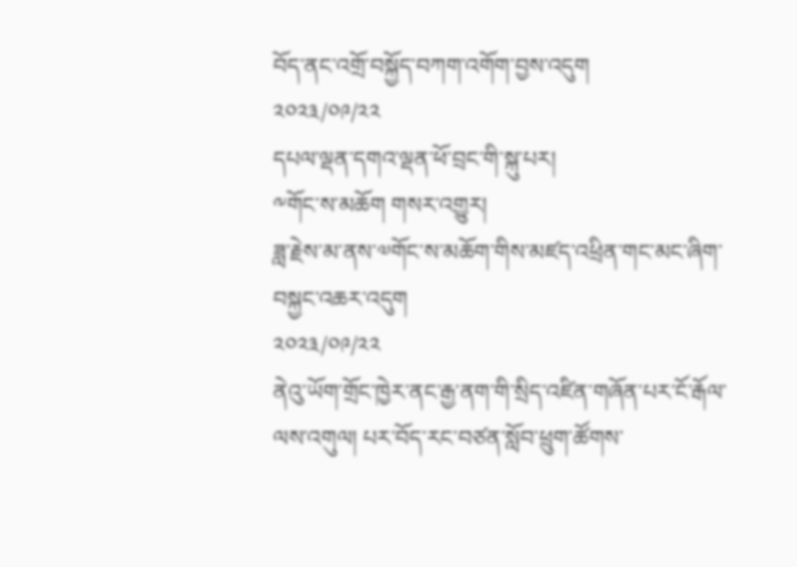བོད་ནང་འགྲོ་བསྐྱོད་བཀག་འགོག་བྱས་འདུག
༢༠༢༣/༠༩/༢༢
དཔལ་ལྡན་དགའ་ལྡན་ཕོ་བྲང་གི་སྐུ་པར།
༸གོང་ས་མཆོག གསར་འགྱུར།
ཟླ་རྗེས་མ་ནས་༧གོང་ས་མཆོག་གིས་མཛད་འཕྲིན་གང་མང་ཞིག་བསྐྱང་འཆར་འདུག
༢༠༢༣/༠༩/༢༢
ནེའུ་ཡོག་གྲོང་ཁྱེར་ནང་རྒྱ་ནག་གི་སྲིད་འཛིན་གཞོན་པར་ངོ་རྒོལ་ལས་འགུལ། པར་བོད་རང་བཙན་སློབ་ཕྲུག་ཚོགས་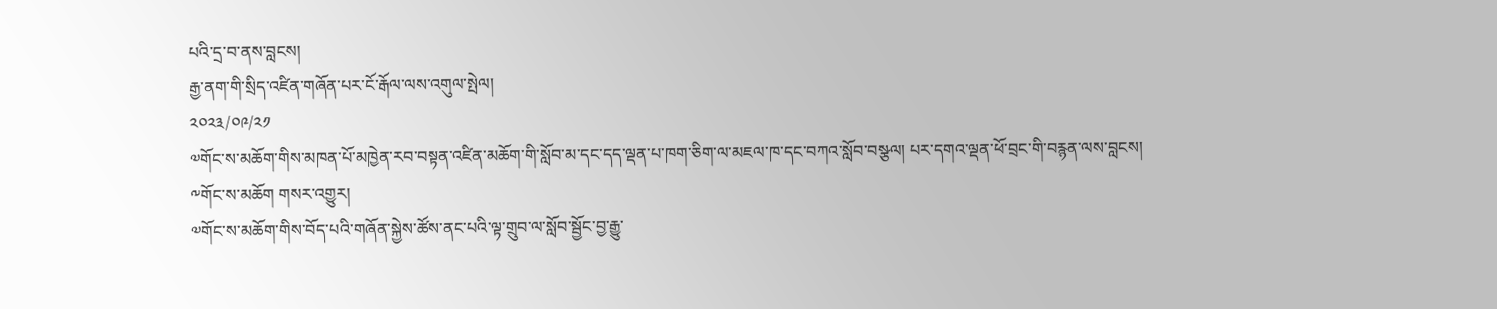པའི་དྲ་བ་ནས་བླངས།
རྒྱ་ནག་གི་སྲིད་འཛིན་གཞོན་པར་ངོ་རྒོལ་ལས་འགུལ་སྤེལ།
༢༠༢༣/༠༩/༢༡
༧གོང་ས་མཆོག་གིས་མཁན་པོ་མཁྱེན་རབ་བསྟན་འཛིན་མཆོག་གི་སློབ་མ་དང་དད་ལྡན་པ་ཁག་ཅིག་ལ་མཇལ་ཁ་དང་བཀའ་སློབ་བསྩལ། པར་དགའ་ལྡན་ཕོ་བྲང་གི་བརྙན་ལས་བླངས།
༸གོང་ས་མཆོག གསར་འགྱུར།
༧གོང་ས་མཆོག་གིས་བོད་པའི་གཞོན་སྐྱེས་ཚོས་ནང་པའི་ལྟ་གྲུབ་ལ་སློབ་སྦྱོང་བྱ་རྒྱུ་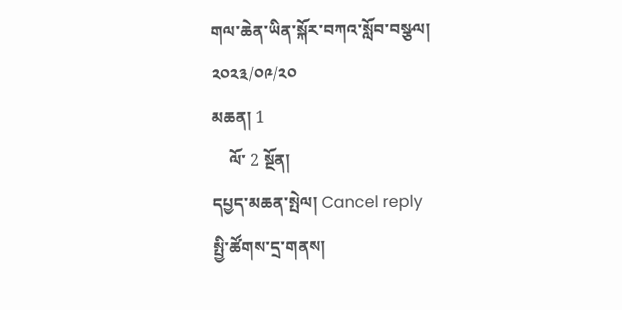གལ་ཆེན་ཡིན་སྐོར་བཀའ་སློབ་བསྩལ།
༢༠༢༣/༠༩/༢༠
མཆན། 1
    ལོ་ 2 སྔོན།
དཔྱད་མཆན་སྤེལ། Cancel reply
སྤྱི་ཚོགས་དྲ་གནས།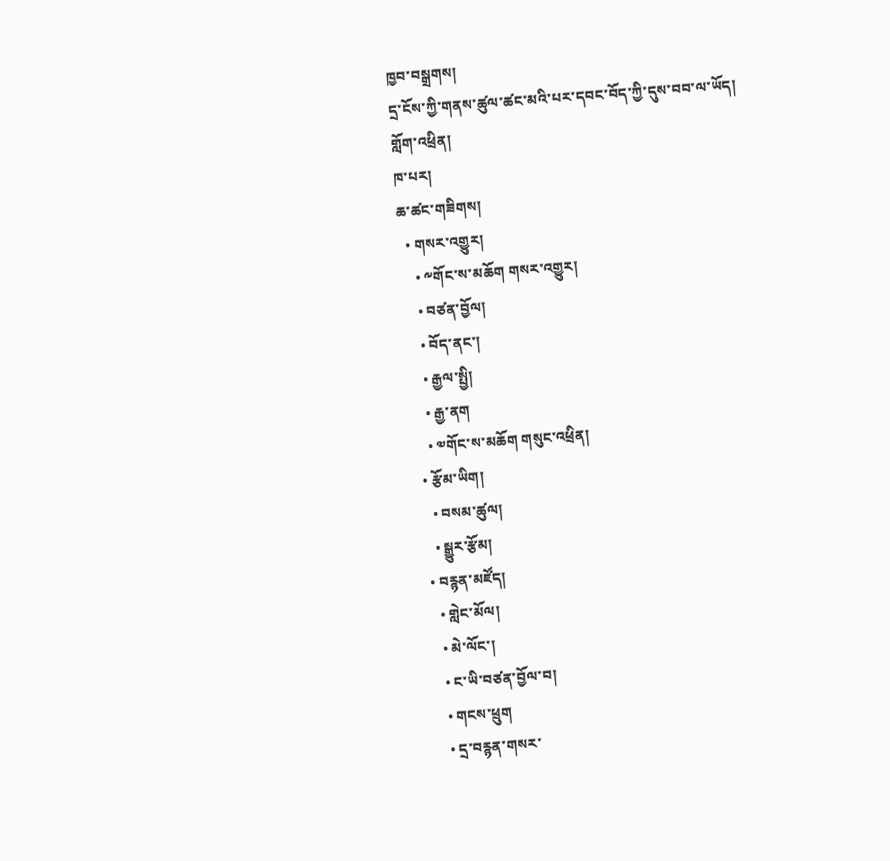ཁྱབ་བསྒྲགས།
དྲ་ངོས་ཀྱི་གནས་ཚུལ་ཚང་མའི་པར་དབང་བོད་ཀྱི་དུས་བབ་ལ་ཡོད།
གློག་འཕྲིན།
ཁ་པར།
ཆ་ཚང་གཟིགས།
  • གསར་འགྱུར།
    • ༸གོང་ས་མཆོག གསར་འགྱུར།
    • བཙན་བྱོལ།
    • བོད་ནང་།
    • རྒྱལ་སྤྱི།
    • རྒྱ་ནག
    • ༧གོང་ས་མཆོག གསུང་འཕྲིན།
  • རྩོམ་ཡིག།
    • བསམ་ཚུལ།
    • སྒྱུར་རྩོམ།
  • བརྙན་མཛོད།
    • གླེང་མོལ།
    • མེ་ལོང་།
    • ང་ཡི་བཙན་བྱོལ་བ།
    • གངས་ཕྲུག
    • དྲ་བརྙན་གསར་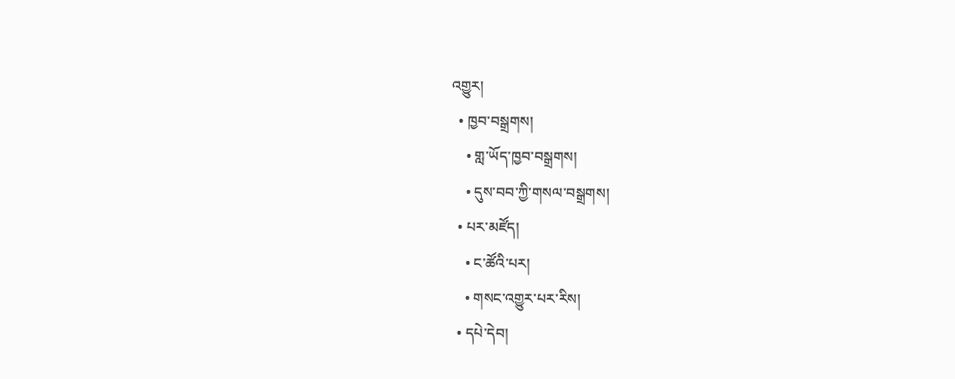འགྱུར།
  • ཁྱབ་བསྒྲགས།
    • གླ་ཡོད་ཁྱབ་བསྒྲགས།
    • དུས་བབ་ཀྱི་གསལ་བསྒྲགས།
  • པར་མཛོད།
    • ང་ཚོའི་པར།
    • གསང་འགྱུར་པར་རིས།
  • དཔེ་དེབ།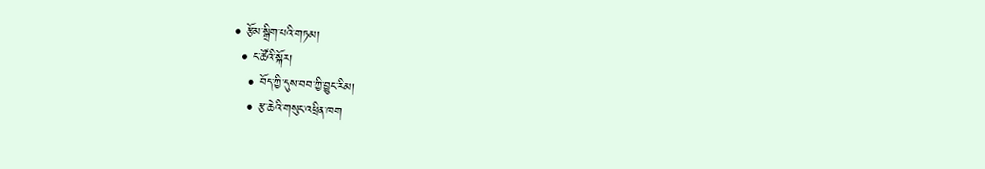• རྩོམ་སྒྲིག་པའི་གཏམ།
  • ང་ཚོའི་སྐོར།
    • བོད་ཀྱི་དུས་བབ་ཀྱི་བྱུང་རིམ།
    • རྩ་ཆེའི་གསུང་འཕྲིན་ཁག